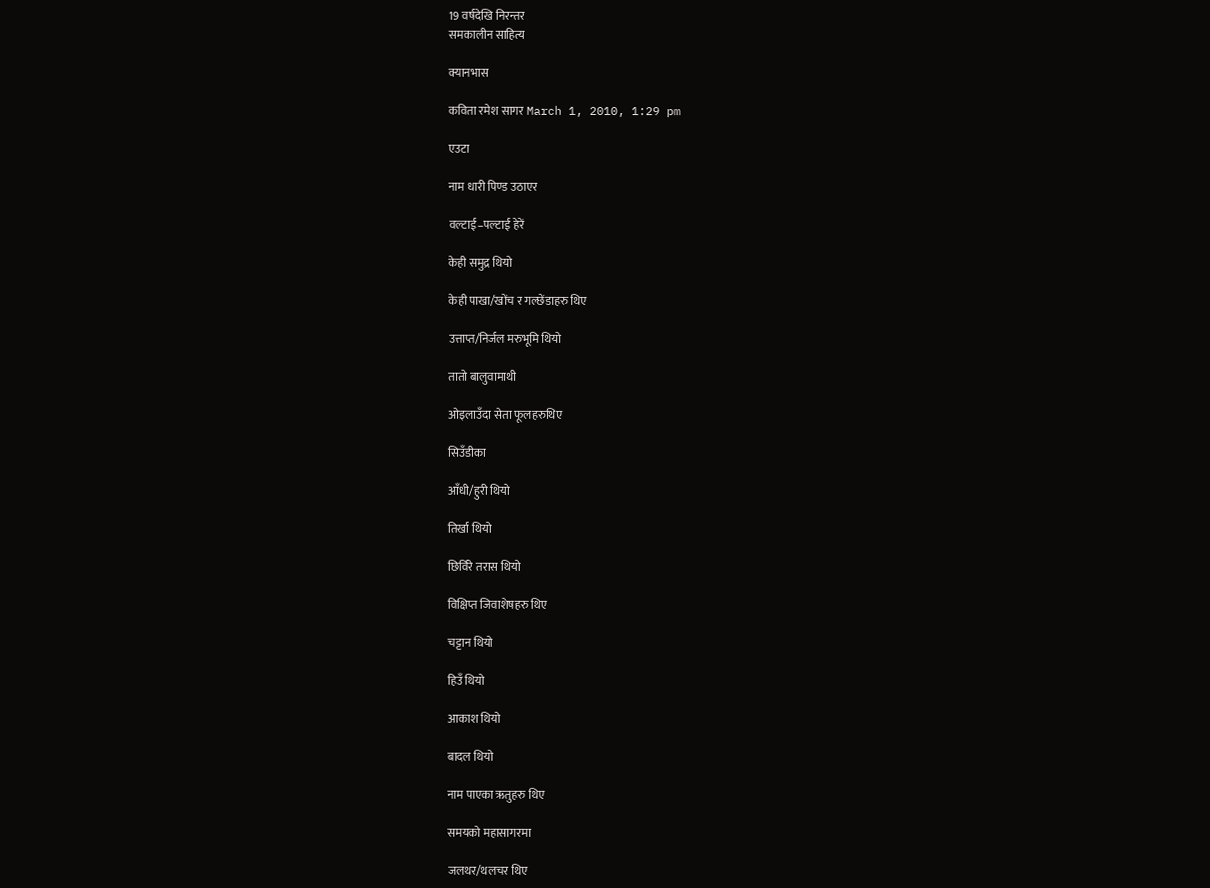19 वर्षदेखि निरन्तर
समकालीन साहित्य

क्यानभास

कविता रमेश सागर March 1, 2010, 1:29 pm

एउटा

नाम धारी पिण्ड उठाएर

वल्टाई–पल्टाई हेरें

केही समुद्र थियो

केही पाखा/खोंच र गल्छेंडाहरु थिए

उत्ताप्त/निर्जल मरुभूमि थियो

तातो बालुवामाथी

ओइलाउँदा सेता फूलहरुथिए

सिउँडीका

आँधी/हुरी थियो

तिर्खा थियो

छिर्विरे तरास थियो

विक्षिप्त जिवाशेषहरु थिए

चट्टान थियो

हिउँ थियो

आकाश थियो

बादल थियो

नाम पाएका ऋतुहरु थिए

समयको महासागरमा

जलथर/थलचर थिए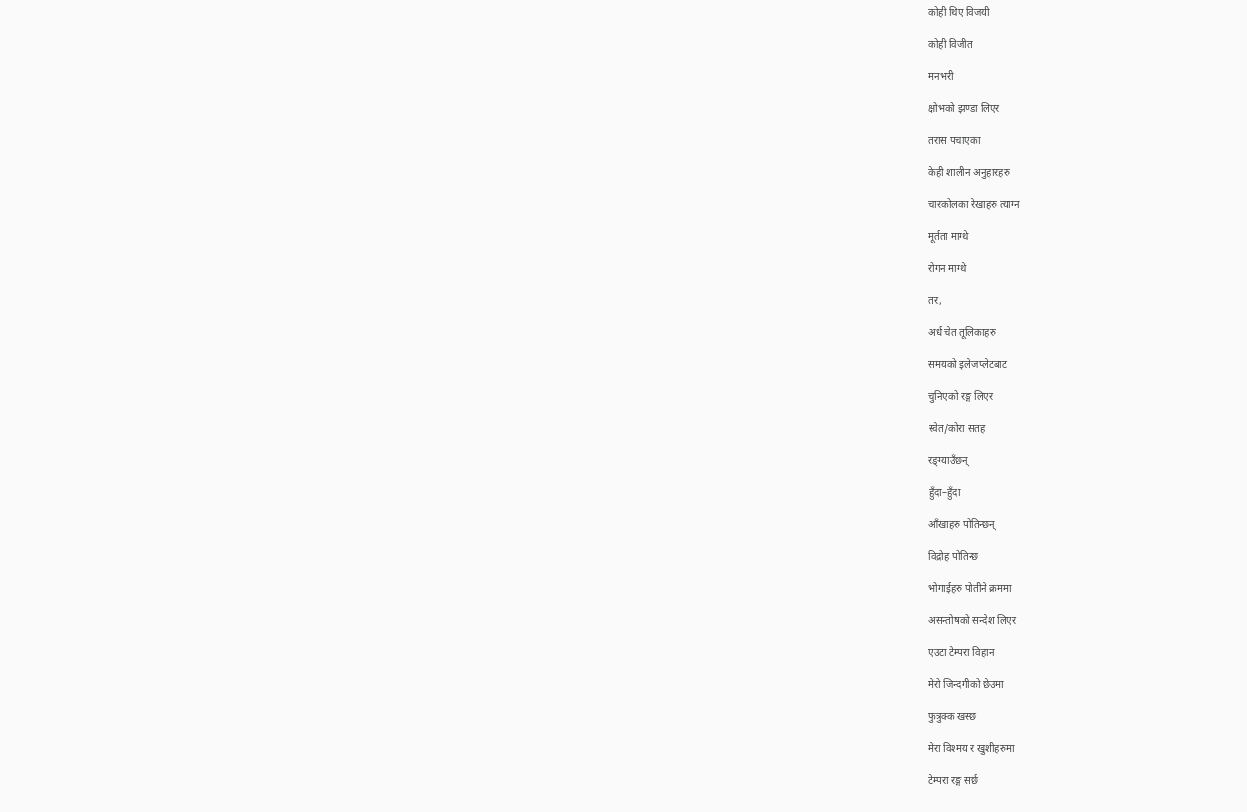कोही थिए विजयी

कोही विजीत

मनभरी

क्षोभको झण्डा लिएर

तरास पचाएका

केही शालीन अनुहारहरु

चारकोलका रेखाहरु त्याग्न

मूर्तता माग्थे

रोगन माग्थे

तर,

अर्ध चेत तूलिकाहरु

समयको इलेजप्लेटबाट

चुनिएको रङ्ग लिएर

स्वेत/कोरा सतह

रङ्ग्याउँछन्

हुँदा–हुँदा

आँखाहरु पोतिन्छन्

विद्रोह पोतिन्छ

भोगाईहरु पोतीने क्रममा

असन्तोषको सन्देश लिएर

एउटा टेम्परा विहान

मेरो जिन्दगीको छेउमा

फुत्रुक्क खस्छ

मेरा विश्मय र खुशीहरुमा

टेम्परा रङ्ग सर्छ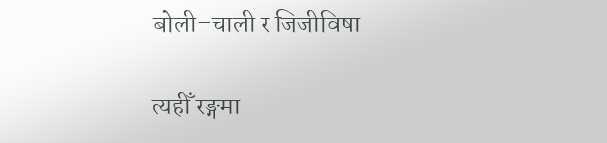बोली–चाली र जिजीविषा

त्यहीँ रङ्गमा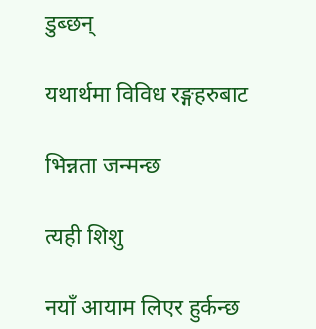डुब्छन्

यथार्थमा विविध रङ्गहरुबाट

भिन्नता जन्मन्छ

त्यही शिशु

नयाँ आयाम लिएर हुर्कन्छ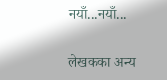नयाँ...नयाँ...

लेखकका अन्य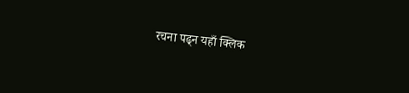रचना पढ्न यहाँ क्लिक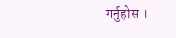गर्नुहोस ।